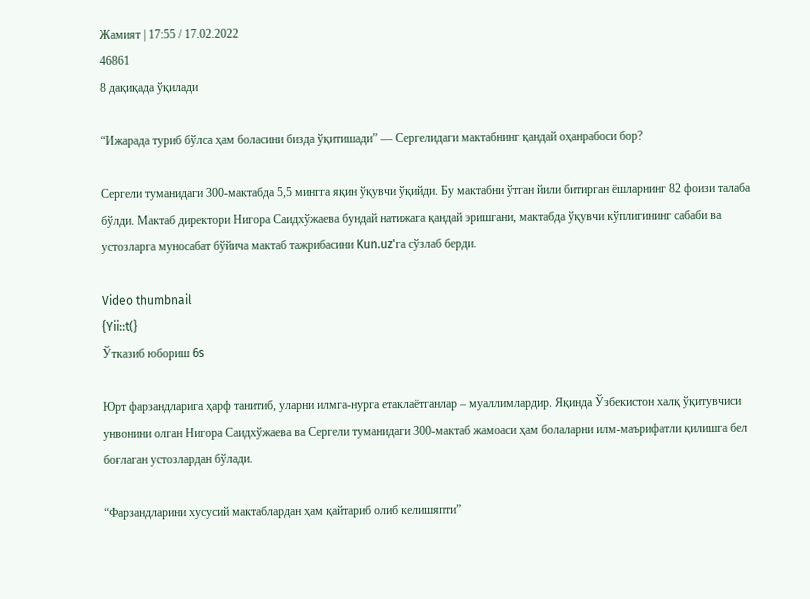Жамият | 17:55 / 17.02.2022
46861
8 дақиқада ўқилади

“Ижарада туриб бўлса ҳам боласини бизда ўқитишади” — Сергелидаги мактабнинг қандай оҳанрабоси бор?

Сергели туманидаги 300-мактабда 5,5 мингга яқин ўқувчи ўқийди. Бу мактабни ўтган йили битирган ёшларнинг 82 фоизи талаба бўлди. Мактаб директори Нигора Саидхўжаева бундай натижага қандай эришгани, мактабда ўқувчи кўплигининг сабаби ва устозларга муносабат бўйича мактаб тажрибасини Kun.uz'га сўзлаб берди.

Video thumbnail
{Yii::t(}
Ўтказиб юбориш 6s

Юрт фарзандларига ҳарф танитиб, уларни илмга-нурга етаклаётганлар – муаллимлардир. Яқинда Ўзбекистон халқ ўқитувчиси унвонини олган Нигора Саидхўжаева ва Сергели туманидаги 300-мактаб жамоаси ҳам болаларни илм-маърифатли қилишга бел боғлаган устозлардан бўлади.

“Фарзандларини хусусий мактаблардан ҳам қайтариб олиб келишяпти”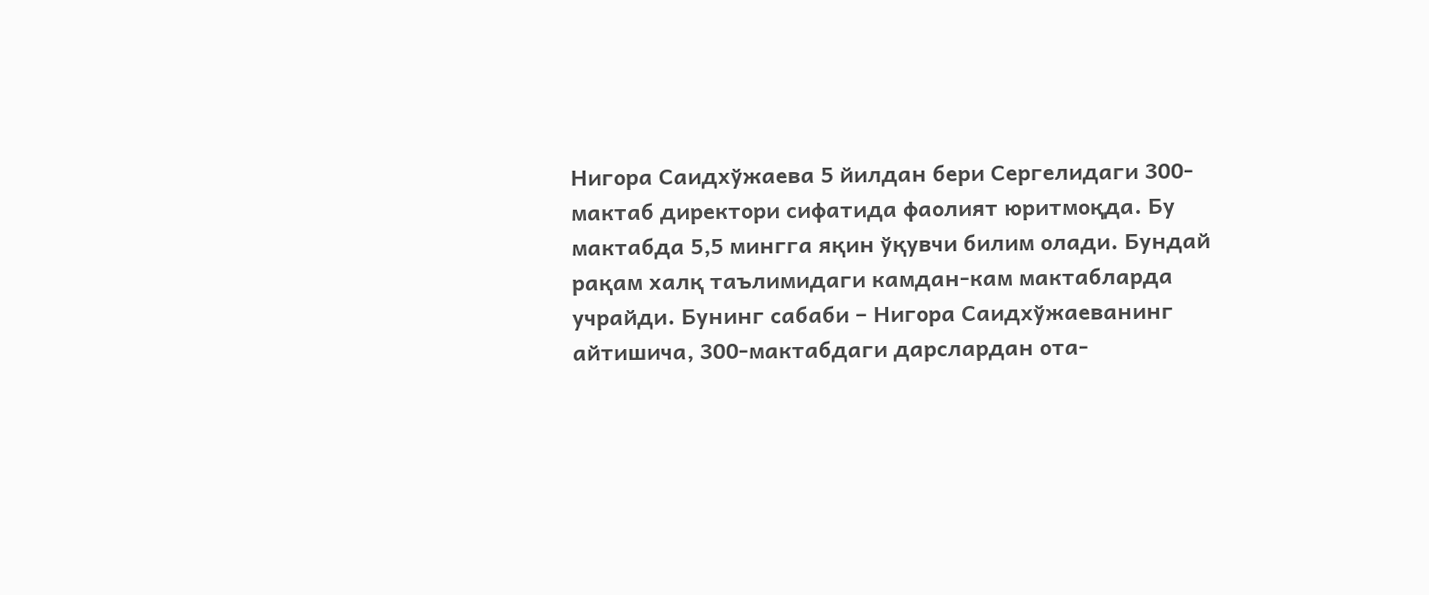Нигора Саидхўжаева 5 йилдан бери Сергелидаги 300-мактаб директори сифатида фаолият юритмоқда. Бу мактабда 5,5 мингга яқин ўқувчи билим олади. Бундай рақам халқ таълимидаги камдан-кам мактабларда учрайди. Бунинг сабаби – Нигора Саидхўжаеванинг айтишича, 300-мактабдаги дарслардан ота-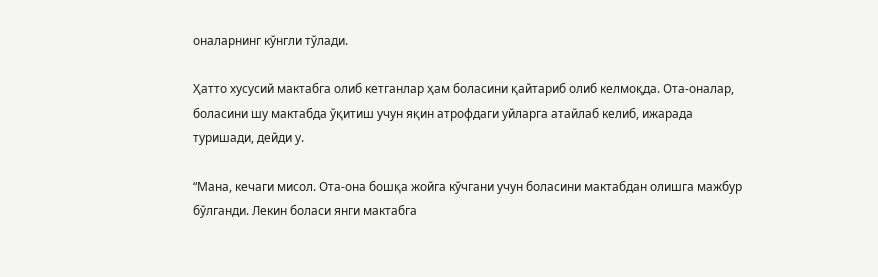оналарнинг кўнгли тўлади.

Ҳатто хусусий мактабга олиб кетганлар ҳам боласини қайтариб олиб келмоқда. Ота-оналар, боласини шу мактабда ўқитиш учун яқин атрофдаги уйларга атайлаб келиб, ижарада туришади, дейди у.

“Мана, кечаги мисол. Ота-она бошқа жойга кўчгани учун боласини мактабдан олишга мажбур бўлганди. Лекин боласи янги мактабга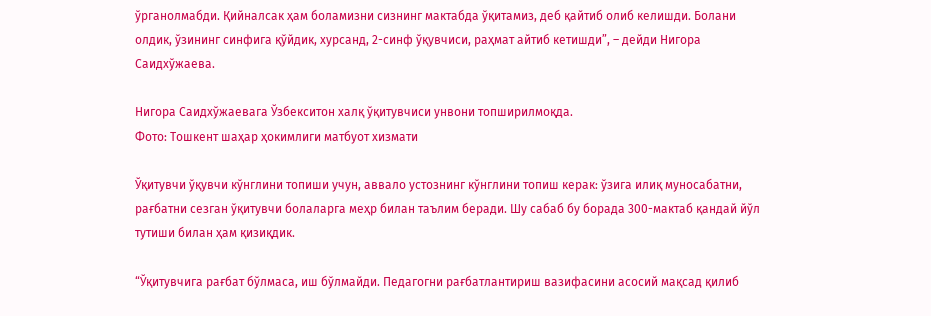ўрганолмабди. Қийналсак ҳам боламизни сизнинг мактабда ўқитамиз, деб қайтиб олиб келишди. Болани олдик, ўзининг синфига қўйдик, хурсанд, 2-синф ўқувчиси, раҳмат айтиб кетишди”, – дейди Нигора Саидхўжаева.

Нигора Саидхўжаевага Ўзбекситон халқ ўқитувчиси унвони топширилмоқда.
Фото: Тошкент шаҳар ҳокимлиги матбуот хизмати

Ўқитувчи ўқувчи кўнглини топиши учун, аввало устознинг кўнглини топиш керак: ўзига илиқ муносабатни, рағбатни сезган ўқитувчи болаларга меҳр билан таълим беради. Шу сабаб бу борада 300-мактаб қандай йўл тутиши билан ҳам қизиқдик.

“Ўқитувчига рағбат бўлмаса, иш бўлмайди. Педагогни рағбатлантириш вазифасини асосий мақсад қилиб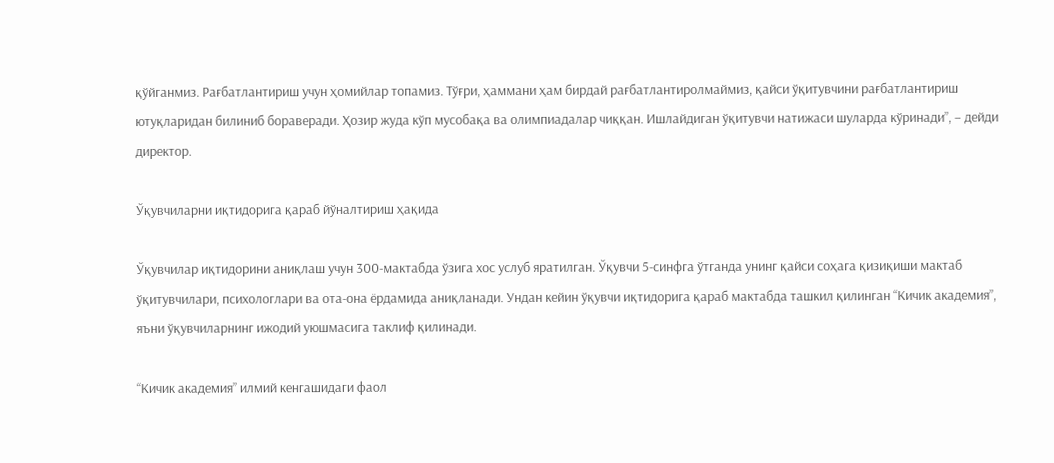қўйганмиз. Рағбатлантириш учун ҳомийлар топамиз. Тўғри, ҳаммани ҳам бирдай рағбатлантиролмаймиз, қайси ўқитувчини рағбатлантириш ютуқларидан билиниб бораверади. Ҳозир жуда кўп мусобақа ва олимпиадалар чиққан. Ишлайдиган ўқитувчи натижаси шуларда кўринади”, – дейди директор.

Ўқувчиларни иқтидорига қараб йўналтириш ҳақида

Ўқувчилар иқтидорини аниқлаш учун 300-мактабда ўзига хос услуб яратилган. Ўқувчи 5-синфга ўтганда унинг қайси соҳага қизиқиши мактаб ўқитувчилари, психологлари ва ота-она ёрдамида аниқланади. Ундан кейин ўқувчи иқтидорига қараб мактабда ташкил қилинган “Кичик академия”, яъни ўқувчиларнинг ижодий уюшмасига таклиф қилинади.

“Кичик академия” илмий кенгашидаги фаол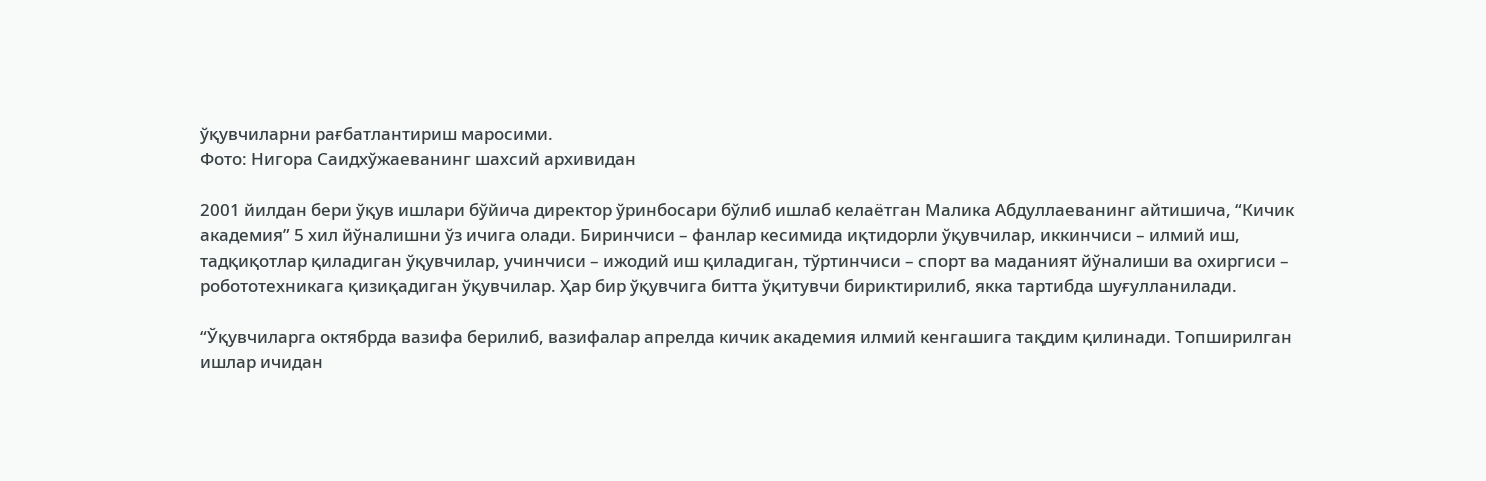ўқувчиларни рағбатлантириш маросими.
Фото: Нигора Саидхўжаеванинг шахсий архивидан

2001 йилдан бери ўқув ишлари бўйича директор ўринбосари бўлиб ишлаб келаётган Малика Абдуллаеванинг айтишича, “Кичик академия” 5 хил йўналишни ўз ичига олади. Биринчиси – фанлар кесимида иқтидорли ўқувчилар, иккинчиси – илмий иш, тадқиқотлар қиладиган ўқувчилар, учинчиси – ижодий иш қиладиган, тўртинчиси – спорт ва маданият йўналиши ва охиргиси – робототехникага қизиқадиган ўқувчилар. Ҳар бир ўқувчига битта ўқитувчи бириктирилиб, якка тартибда шуғулланилади.

“Ўқувчиларга октябрда вазифа берилиб, вазифалар апрелда кичик академия илмий кенгашига тақдим қилинади. Топширилган ишлар ичидан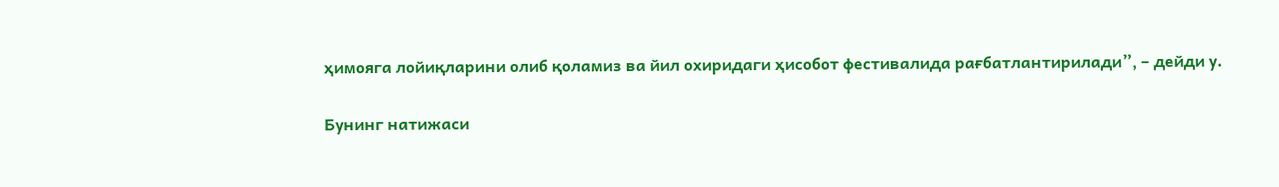ҳимояга лойиқларини олиб қоламиз ва йил охиридаги ҳисобот фестивалида рағбатлантирилади”, – дейди у.

Бунинг натижаси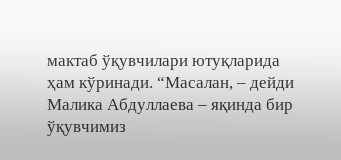мактаб ўқувчилари ютуқларида ҳам кўринади. “Масалан, – дейди Малика Абдуллаева – яқинда бир ўқувчимиз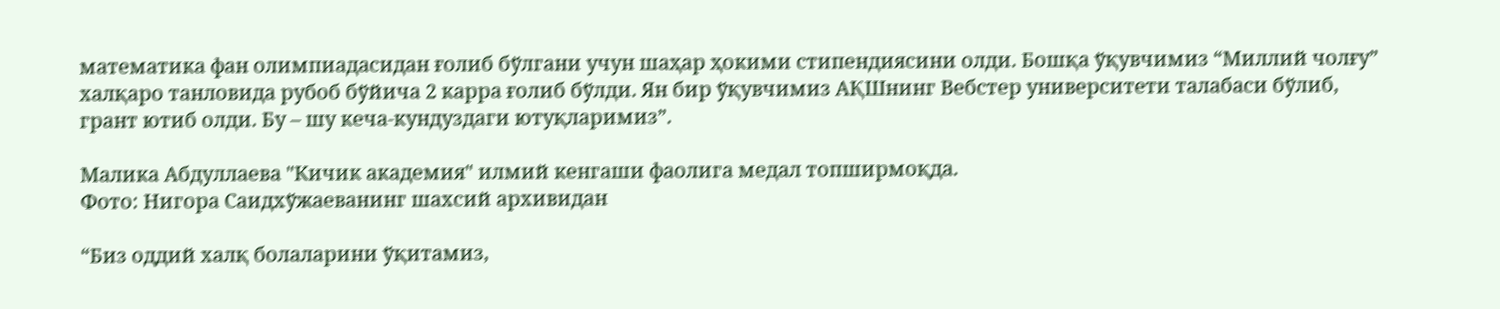математика фан олимпиадасидан ғолиб бўлгани учун шаҳар ҳокими стипендиясини олди. Бошқа ўқувчимиз “Миллий чолғу” халқаро танловида рубоб бўйича 2 карра ғолиб бўлди. Ян бир ўқувчимиз АҚШнинг Вебстер университети талабаси бўлиб, грант ютиб олди. Бу – шу кеча-кундуздаги ютуқларимиз”.

Малика Абдуллаева "Кичик академия" илмий кенгаши фаолига медал топширмоқда.
Фото: Нигора Саидхўжаеванинг шахсий архивидан

“Биз оддий халқ болаларини ўқитамиз,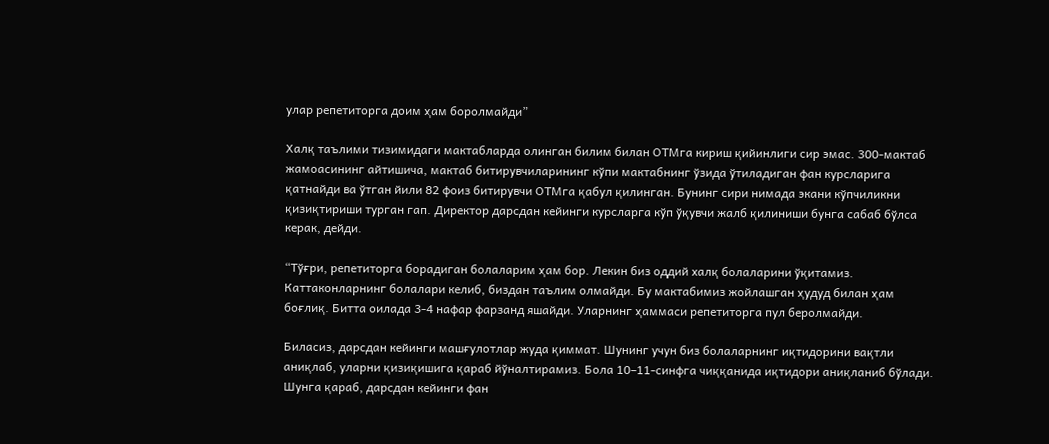улар репетиторга доим ҳам боролмайди”

Халқ таълими тизимидаги мактабларда олинган билим билан ОТМга кириш қийинлиги сир эмас. 300-мактаб жамоасининг айтишича, мактаб битирувчиларининг кўпи мактабнинг ўзида ўтиладиган фан курсларига қатнайди ва ўтган йили 82 фоиз битирувчи ОТМга қабул қилинган. Бунинг сири нимада экани кўпчиликни қизиқтириши турган гап. Директор дарсдан кейинги курсларга кўп ўқувчи жалб қилиниши бунга сабаб бўлса керак, дейди.

“Тўғри, репетиторга борадиган болаларим ҳам бор. Лекин биз оддий халқ болаларини ўқитамиз. Каттаконларнинг болалари келиб, биздан таълим олмайди. Бу мактабимиз жойлашган ҳудуд билан ҳам боғлиқ. Битта оилада 3-4 нафар фарзанд яшайди. Уларнинг ҳаммаси репетиторга пул беролмайди.

Биласиз, дарсдан кейинги машғулотлар жуда қиммат. Шунинг учун биз болаларнинг иқтидорини вақтли аниқлаб, уларни қизиқишига қараб йўналтирамиз. Бола 10–11-синфга чиққанида иқтидори аниқланиб бўлади. Шунга қараб, дарсдан кейинги фан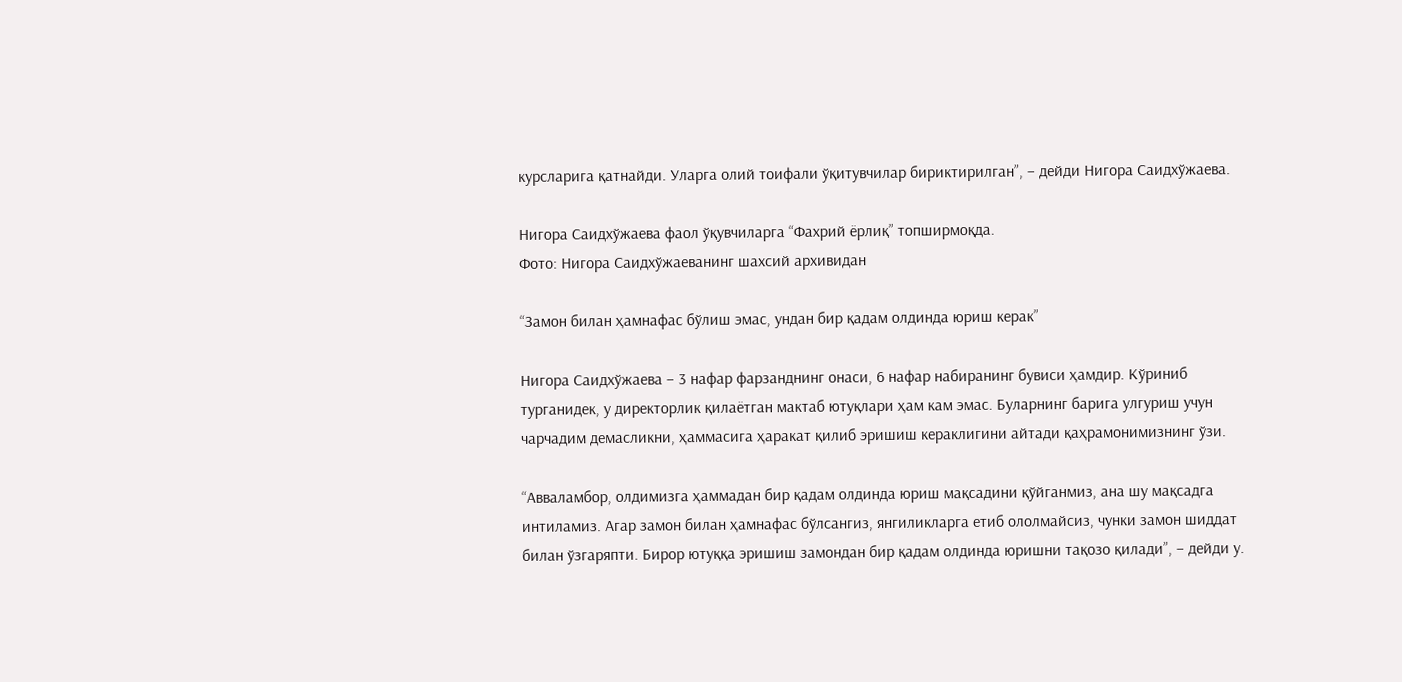курсларига қатнайди. Уларга олий тоифали ўқитувчилар бириктирилган”, – дейди Нигора Саидхўжаева.

Нигора Саидхўжаева фаол ўқувчиларга “Фахрий ёрлиқ” топширмоқда.
Фото: Нигора Саидхўжаеванинг шахсий архивидан

“Замон билан ҳамнафас бўлиш эмас, ундан бир қадам олдинда юриш керак”

Нигора Саидхўжаева – 3 нафар фарзанднинг онаси, 6 нафар набиранинг бувиси ҳамдир. Кўриниб турганидек, у директорлик қилаётган мактаб ютуқлари ҳам кам эмас. Буларнинг барига улгуриш учун чарчадим демасликни, ҳаммасига ҳаракат қилиб эришиш кераклигини айтади қаҳрамонимизнинг ўзи.

“Авваламбор, олдимизга ҳаммадан бир қадам олдинда юриш мақсадини қўйганмиз, ана шу мақсадга интиламиз. Агар замон билан ҳамнафас бўлсангиз, янгиликларга етиб ололмайсиз, чунки замон шиддат билан ўзгаряпти. Бирор ютуққа эришиш замондан бир қадам олдинда юришни тақозо қилади”, – дейди у.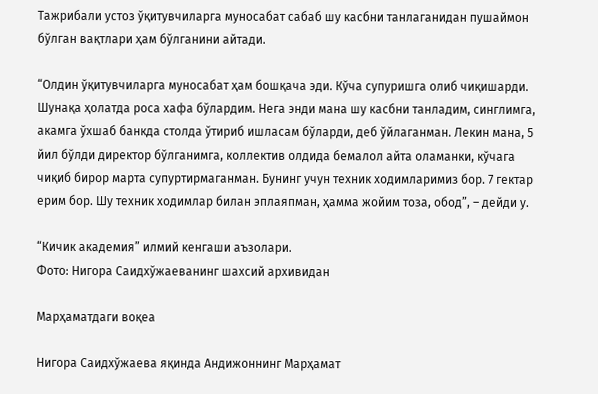Тажрибали устоз ўқитувчиларга муносабат сабаб шу касбни танлаганидан пушаймон бўлган вақтлари ҳам бўлганини айтади.

“Олдин ўқитувчиларга муносабат ҳам бошқача эди. Кўча супуришга олиб чиқишарди. Шунақа ҳолатда роса хафа бўлардим. Нега энди мана шу касбни танладим, синглимга, акамга ўхшаб банкда столда ўтириб ишласам бўларди, деб ўйлаганман. Лекин мана, 5 йил бўлди директор бўлганимга, коллектив олдида бемалол айта оламанки, кўчага чиқиб бирор марта супуртирмаганман. Бунинг учун техник ходимларимиз бор. 7 гектар ерим бор. Шу техник ходимлар билан эплаяпман, ҳамма жойим тоза, обод”, – дейди у.

“Кичик академия” илмий кенгаши аъзолари.
Фото: Нигора Саидхўжаеванинг шахсий архивидан

Марҳаматдаги воқеа

Нигора Саидхўжаева яқинда Андижоннинг Марҳамат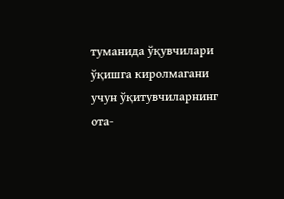туманида ўқувчилари ўқишга киролмагани учун ўқитувчиларнинг ота-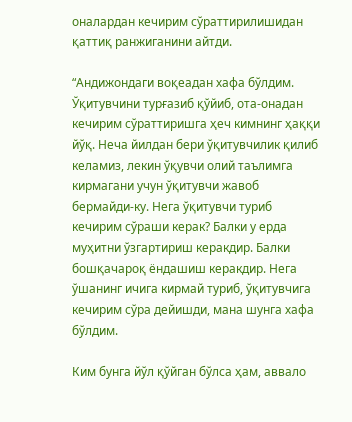оналардан кечирим сўраттирилишидан қаттиқ ранжиганини айтди.

“Андижондаги воқеадан хафа бўлдим. Ўқитувчини турғазиб қўйиб, ота-онадан кечирим сўраттиришга ҳеч кимнинг ҳаққи йўқ. Неча йилдан бери ўқитувчилик қилиб келамиз, лекин ўқувчи олий таълимга кирмагани учун ўқитувчи жавоб бермайди-ку. Нега ўқитувчи туриб кечирим сўраши керак? Балки у ерда муҳитни ўзгартириш керакдир. Балки бошқачароқ ёндашиш керакдир. Нега ўшанинг ичига кирмай туриб, ўқитувчига кечирим сўра дейишди, мана шунга хафа бўлдим.

Ким бунга йўл қўйган бўлса ҳам, аввало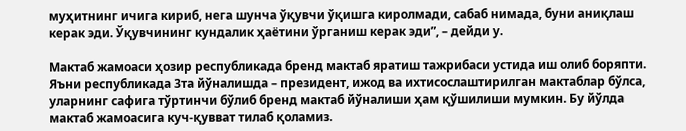муҳитнинг ичига кириб, нега шунча ўқувчи ўқишга киролмади, сабаб нимада, буни аниқлаш керак эди. Ўқувчининг кундалик ҳаётини ўрганиш керак эди”, – дейди у.

Мактаб жамоаси ҳозир республикада бренд мактаб яратиш тажрибаси устида иш олиб боряпти. Яъни республикада 3та йўналишда – президент, ижод ва ихтисослаштирилган мактаблар бўлса, уларнинг сафига тўртинчи бўлиб бренд мактаб йўналиши ҳам қўшилиши мумкин. Бу йўлда мактаб жамоасига куч-қувват тилаб қоламиз.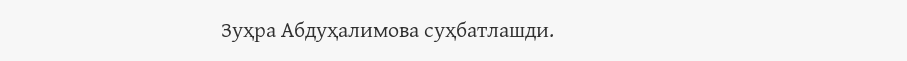Зуҳра Абдуҳалимова суҳбатлашди.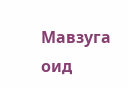Мавзуга оид